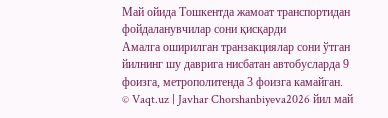Май ойида Тошкентда жамоат транспортидан фойдаланувчилар сони қисқарди
Амалга оширилган транзакциялар сони ўтган йилнинг шу даврига нисбатан автобусларда 9 фоизга, метрополитенда 3 фоизга камайган.
© Vaqt.uz | Javhar Chorshanbiyeva2026 йил май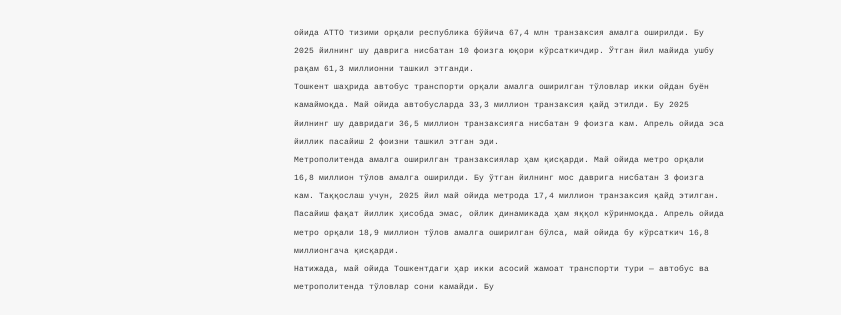ойида АТТО тизими орқали республика бўйича 67,4 млн транзаксия амалга оширилди. Бу 2025 йилнинг шу даврига нисбатан 10 фоизга юқори кўрсаткичдир. Ўтган йил майида ушбу рақам 61,3 миллионни ташкил этганди.
Тошкент шаҳрида автобус транспорти орқали амалга оширилган тўловлар икки ойдан буён камаймоқда. Май ойида автобусларда 33,3 миллион транзаксия қайд этилди. Бу 2025 йилнинг шу давридаги 36,5 миллион транзаксияга нисбатан 9 фоизга кам. Апрель ойида эса йиллик пасайиш 2 фоизни ташкил этган эди.
Метрополитенда амалга оширилган транзаксиялар ҳам қисқарди. Май ойида метро орқали 16,8 миллион тўлов амалга оширилди. Бу ўтган йилнинг мос даврига нисбатан 3 фоизга кам. Таққослаш учун, 2025 йил май ойида метрода 17,4 миллион транзаксия қайд этилган.
Пасайиш фақат йиллик ҳисобда эмас, ойлик динамикада ҳам яққол кўринмоқда. Апрель ойида метро орқали 18,9 миллион тўлов амалга оширилган бўлса, май ойида бу кўрсаткич 16,8 миллионгача қисқарди.
Натижада, май ойида Тошкентдаги ҳар икки асосий жамоат транспорти тури — автобус ва метрополитенда тўловлар сони камайди. Бу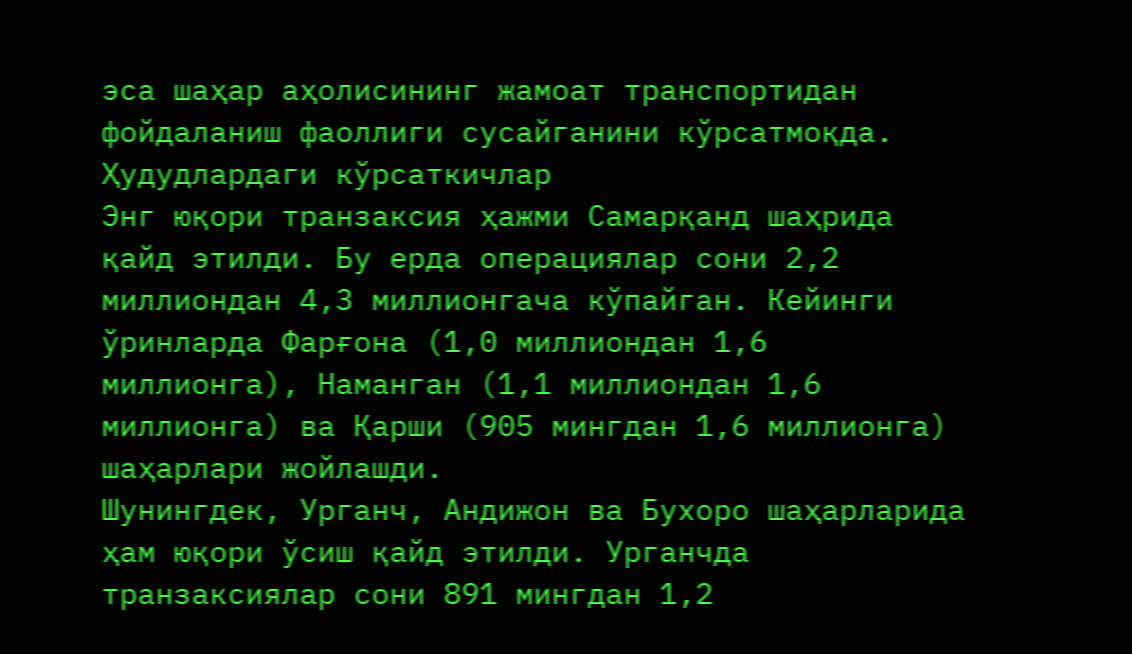эса шаҳар аҳолисининг жамоат транспортидан фойдаланиш фаоллиги сусайганини кўрсатмоқда.
Ҳудудлардаги кўрсаткичлар
Энг юқори транзаксия ҳажми Самарқанд шаҳрида қайд этилди. Бу ерда операциялар сони 2,2 миллиондан 4,3 миллионгача кўпайган. Кейинги ўринларда Фарғона (1,0 миллиондан 1,6 миллионга), Наманган (1,1 миллиондан 1,6 миллионга) ва Қарши (905 мингдан 1,6 миллионга) шаҳарлари жойлашди.
Шунингдек, Урганч, Андижон ва Бухоро шаҳарларида ҳам юқори ўсиш қайд этилди. Урганчда транзаксиялар сони 891 мингдан 1,2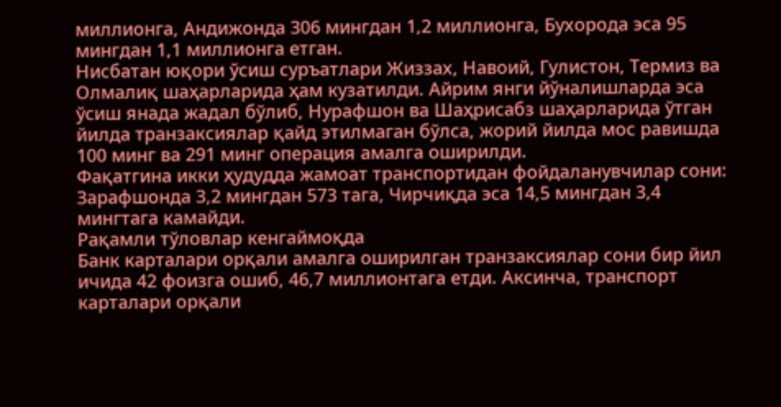миллионга, Андижонда 306 мингдан 1,2 миллионга, Бухорода эса 95 мингдан 1,1 миллионга етган.
Нисбатан юқори ўсиш суръатлари Жиззах, Навоий, Гулистон, Термиз ва Олмалиқ шаҳарларида ҳам кузатилди. Айрим янги йўналишларда эса ўсиш янада жадал бўлиб, Нурафшон ва Шаҳрисабз шаҳарларида ўтган йилда транзаксиялар қайд этилмаган бўлса, жорий йилда мос равишда 100 минг ва 291 минг операция амалга оширилди.
Фақатгина икки ҳудудда жамоат транспортидан фойдаланувчилар сони: Зарафшонда 3,2 мингдан 573 тага, Чирчиқда эса 14,5 мингдан 3,4 мингтага камайди.
Рақамли тўловлар кенгаймоқда
Банк карталари орқали амалга оширилган транзаксиялар сони бир йил ичида 42 фоизга ошиб, 46,7 миллионтага етди. Аксинча, транспорт карталари орқали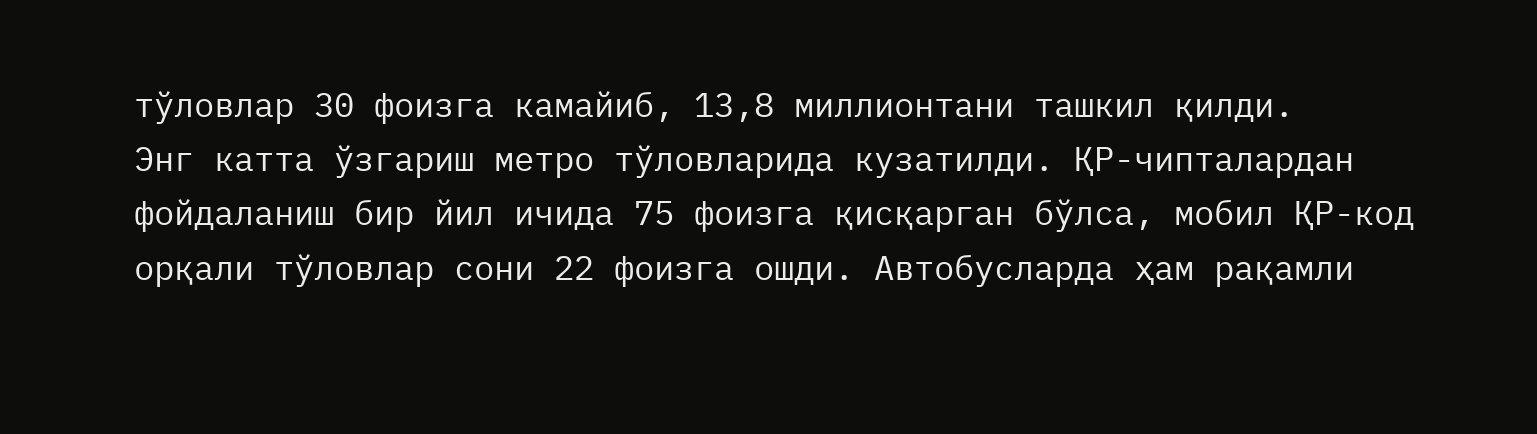тўловлар 30 фоизга камайиб, 13,8 миллионтани ташкил қилди.
Энг катта ўзгариш метро тўловларида кузатилди. ҚР-чипталардан фойдаланиш бир йил ичида 75 фоизга қисқарган бўлса, мобил ҚР-код орқали тўловлар сони 22 фоизга ошди. Автобусларда ҳам рақамли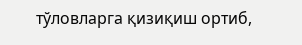тўловларга қизиқиш ортиб,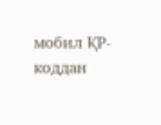мобил ҚР-коддан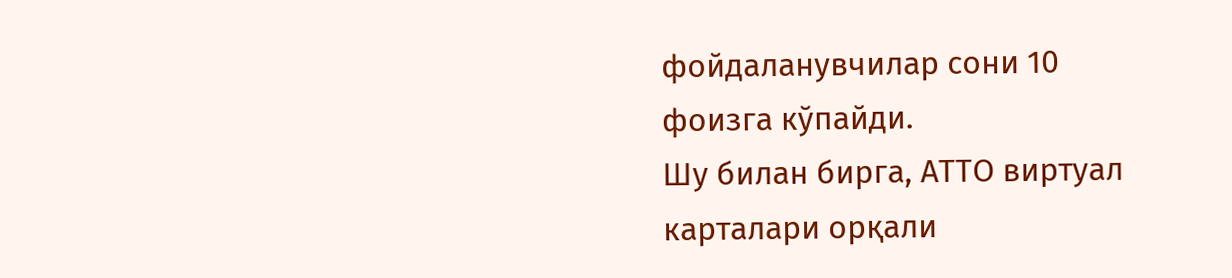фойдаланувчилар сони 10 фоизга кўпайди.
Шу билан бирга, АТТО виртуал карталари орқали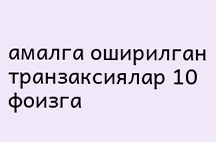амалга оширилган транзаксиялар 10 фоизга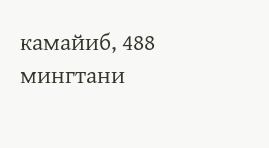камайиб, 488 мингтани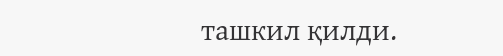ташкил қилди.